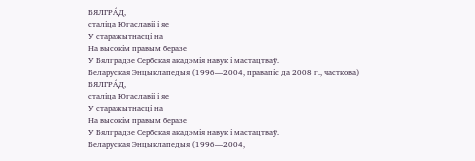БЯЛГРА́Д,
сталіца Югаславіі і яе
У старажытнасці на
На высокім правым беразе
У Бялградзе Сербская акадэмія навук і мастацтваў.
Беларуская Энцыклапедыя (1996—2004, правапіс да 2008 г., часткова)
БЯЛГРА́Д,
сталіца Югаславіі і яе
У старажытнасці на
На высокім правым беразе
У Бялградзе Сербская акадэмія навук і мастацтваў.
Беларуская Энцыклапедыя (1996—2004,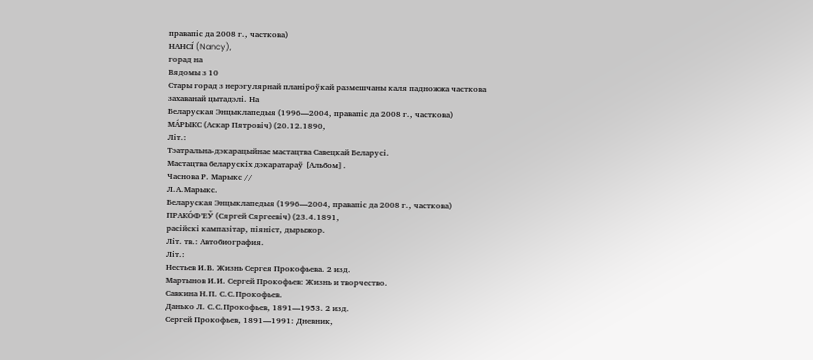правапіс да 2008 г., часткова)
НАНСІ́ (Nancy),
горад на
Вядомы з 10
Стары горад з нерэгулярнай планіроўкай размешчаны каля падножжа часткова захаванай цытадэлі. На
Беларуская Энцыклапедыя (1996—2004, правапіс да 2008 г., часткова)
МА́РЫКС (Аскар Пятровіч) (20.12.1890,
Літ.:
Тэатральна-дэкарацыйнае мастацтва Савецкай Беларусі.
Мастацтва беларускіх дэкаратараў [Альбом].
Часнова Р. Марыкс //
Л.А.Марыкс.
Беларуская Энцыклапедыя (1996—2004, правапіс да 2008 г., часткова)
ПРАКО́Ф’ЕЎ (Сяргей Сяргеевіч) (23.4.1891,
расійскі кампазітар, піяніст, дырыжор.
Літ. тв.: Автобиография.
Літ.:
Нестьев И.В. Жизнь Сергея Прокофьева. 2 изд.
Мартынов И.И. Сергей Прокофьев: Жизнь и творчество.
Савкина Н.П. С.С.Прокофьев.
Данько Л. С.С.Прокофьев, 1891—1953. 2 изд.
Сергей Прокофьев, 1891—1991: Дневник,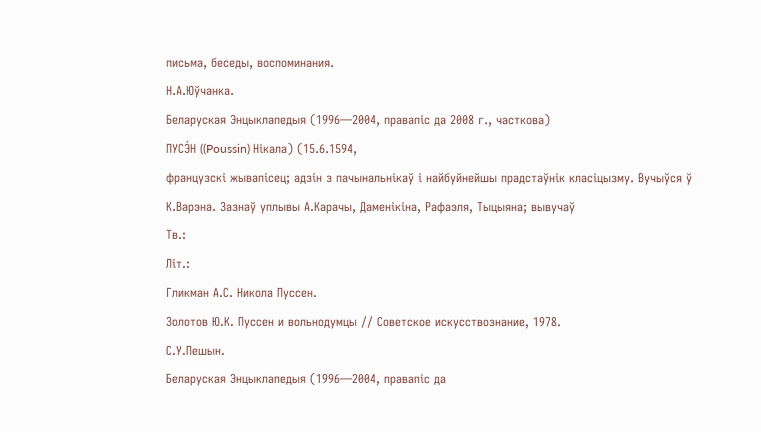письма, беседы, воспоминания.
Н.А.Юўчанка.
Беларуская Энцыклапедыя (1996—2004, правапіс да 2008 г., часткова)
ПУСЭ́Н ((Poussin) Нікала) (15.6.1594,
французскі жывапісец; адзін з пачынальнікаў і найбуйнейшы прадстаўнік класіцызму. Вучыўся ў К.Варэна. Зазнаў уплывы А.Карачы, Даменікіна, Рафаэля, Тыцыяна; вывучаў
Тв.:
Літ.:
Гликман А.С. Никола Пуссен.
Золотов Ю.К. Пуссен и вольнодумцы // Советское искусствознание, 1978.
С.У.Пешын.
Беларуская Энцыклапедыя (1996—2004, правапіс да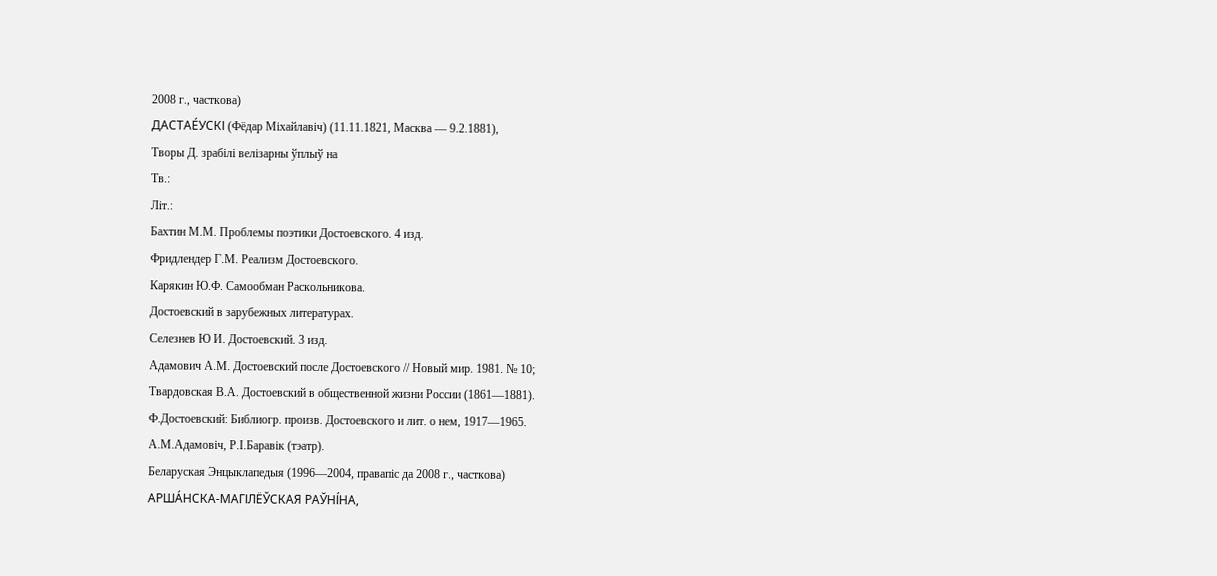2008 г., часткова)
ДАСТАЕ́УСКІ (Фёдар Міхайлавіч) (11.11.1821, Масква — 9.2.1881),
Творы Д. зрабілі велізарны ўплыў на
Тв.:
Літ.:
Бахтин М.М. Проблемы поэтики Достоевского. 4 изд.
Фридлендер Г.М. Реализм Достоевского.
Карякин Ю.Ф. Самообман Раскольникова.
Достоевский в зарубежных литературах.
Селезнев Ю И. Достоевский. 3 изд.
Адамович А.М. Достоевский после Достоевского // Новый мир. 1981. № 10;
Твардовская В.А. Достоевский в общественной жизни России (1861—1881).
Ф.Достоевский: Библиогр. произв. Достоевского и лит. о нем, 1917—1965.
А.М.Адамовіч, Р.І.Баравік (тэатр).
Беларуская Энцыклапедыя (1996—2004, правапіс да 2008 г., часткова)
АРША́НСКА-МАГІЛЁЎСКАЯ РАЎНІ́НА,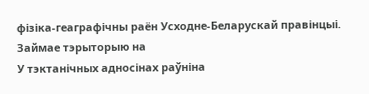фізіка-геаграфічны раён Усходне-Беларускай правінцыі. Займае тэрыторыю на
У тэктанічных адносінах раўніна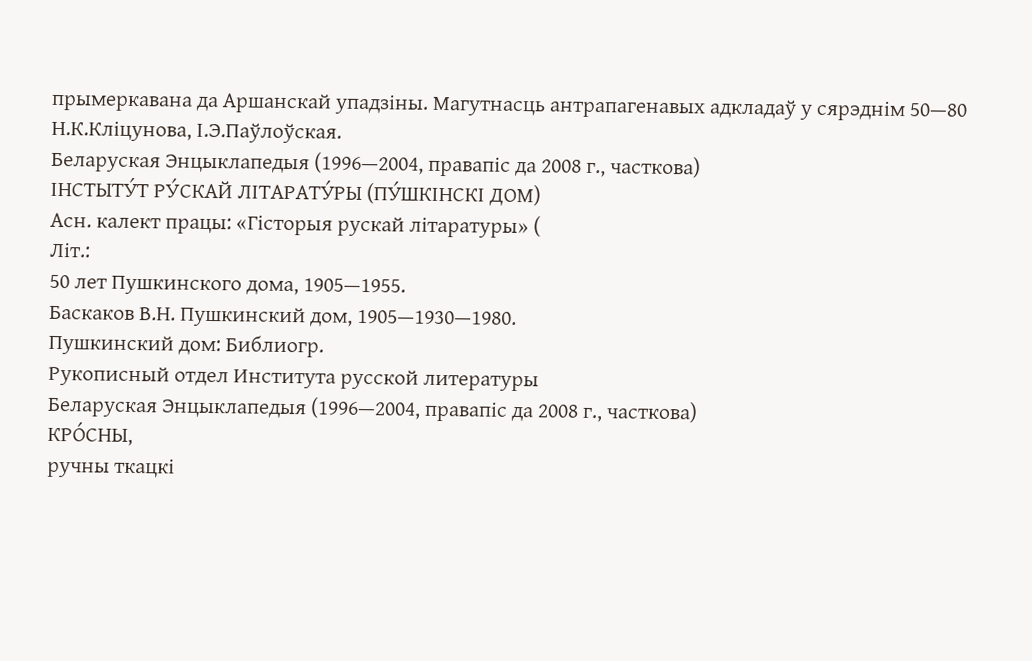прымеркавана да Аршанскай упадзіны. Магутнасць антрапагенавых адкладаў у сярэднім 50—80
Н.К.Кліцунова, І.Э.Паўлоўская.
Беларуская Энцыклапедыя (1996—2004, правапіс да 2008 г., часткова)
ІНСТЫТУ́Т РУ́СКАЙ ЛІТАРАТУ́РЫ (ПУ́ШКІНСКІ ДОМ)
Асн. калект працы: «Гісторыя рускай літаратуры» (
Літ.:
50 лет Пушкинского дома, 1905—1955.
Баскаков В.Н. Пушкинский дом, 1905—1930—1980.
Пушкинский дом: Библиогр.
Рукописный отдел Института русской литературы
Беларуская Энцыклапедыя (1996—2004, правапіс да 2008 г., часткова)
КРО́СНЫ,
ручны ткацкі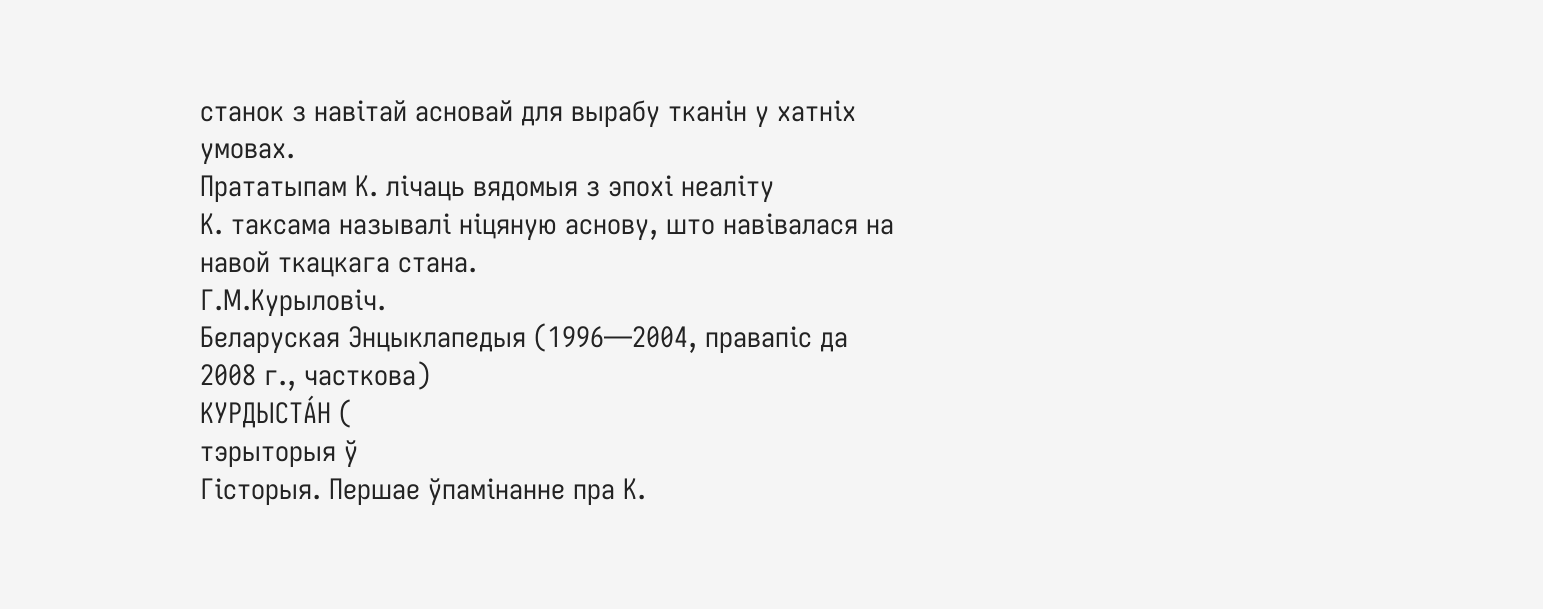станок з навітай асновай для вырабу тканін у хатніх умовах.
Прататыпам К. лічаць вядомыя з эпохі неаліту
К. таксама называлі ніцяную аснову, што навівалася на навой ткацкага стана.
Г.М.Курыловіч.
Беларуская Энцыклапедыя (1996—2004, правапіс да 2008 г., часткова)
КУРДЫСТА́Н (
тэрыторыя ў
Гісторыя. Першае ўпамінанне пра К.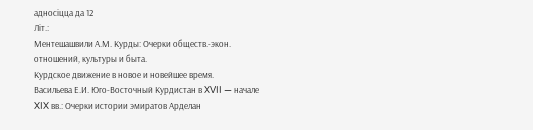адносіцца да 12
Літ.:
Ментешашвили А.М. Курды: Очерки обществ.-экон. отношений, культуры и быта.
Курдское движение в новое и новейшее время.
Васильева Е.И. Юго-Восточный Курдистан в XVII — начале XIX вв.: Очерки истории эмиратов Арделан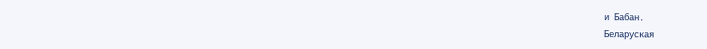и Бабан.
Беларуская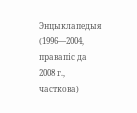Энцыклапедыя (1996—2004, правапіс да 2008 г., часткова)